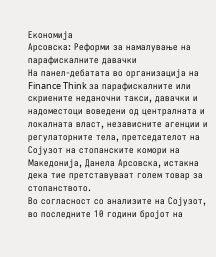Економија
Арсовска: Реформи за намалување на парафискалните давачки
На панел-дебатата во организација на Finance Think за парафискалните или скриените неданочни такси, давачки и надоместоци воведени од централната и локалната власт, независните агенции и регулаторните тела, претседателот на Сојузот на стопанските комори на Македонија, Данела Арсовска, истакна дека тие претставуваат голем товар за стопанството.
Во согласност со анализите на Сојузот, во последните 10 години бројот на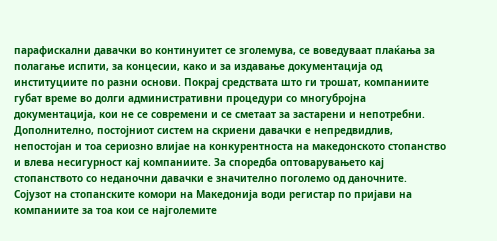парафискални давачки во континуитет се зголемува, се воведуваат плаќања за полагање испити, за концесии, како и за издавање документација од институциите по разни основи. Покрај средствата што ги трошат, компаниите губат време во долги административни процедури со многубројна документација, кои не се современи и се сметаат за застарени и непотребни. Дополнително, постојниот систем на скриени давачки е непредвидлив, непостојан и тоа сериозно влијае на конкурентноста на македонското стопанство и влева несигурност кај компаниите. За споредба оптоварувањето кај стопанството со неданочни давачки е значително поголемо од даночните.
Сојузот на стопанските комори на Македонија води регистар по пријави на компаниите за тоа кои се најголемите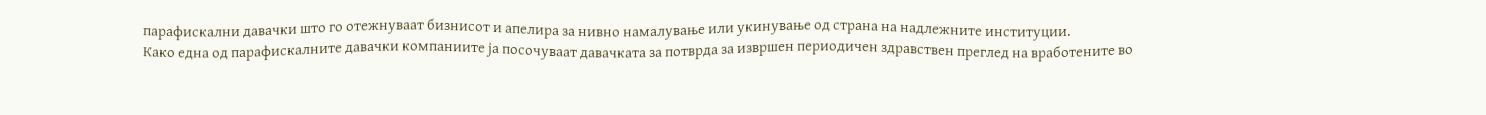парафискални давачки што го отежнуваат бизнисот и апелира за нивно намалување или укинување од страна на надлежните институции.
Како една од парафискалните давачки компаниите ја посочуваат давачката за потврда за извршен периодичен здравствен преглед на вработените во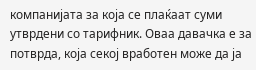компанијата за која се плаќаат суми утврдени со тарифник. Оваа давачка е за потврда, која секој вработен може да ја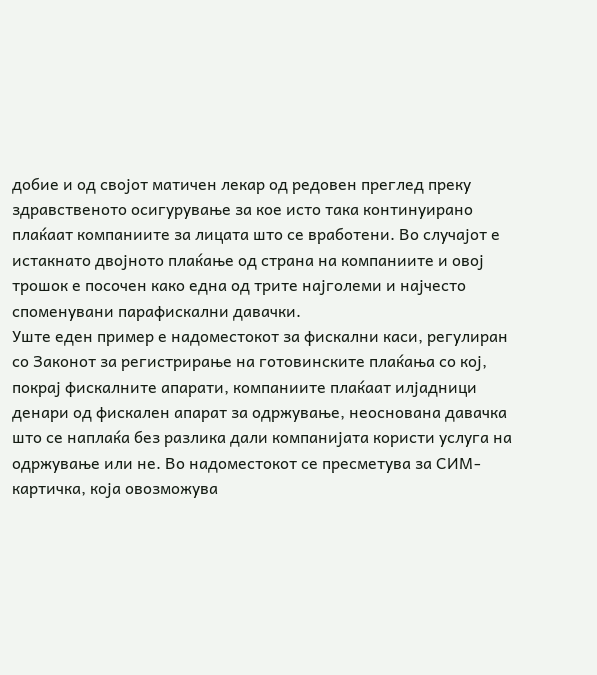добие и од својот матичен лекар од редовен преглед преку здравственото осигурување за кое исто така континуирано плаќаат компаниите за лицата што се вработени. Во случајот е истакнато двојното плаќање од страна на компаниите и овој трошок е посочен како една од трите најголеми и најчесто споменувани парафискални давачки.
Уште еден пример е надоместокот за фискални каси, регулиран со Законот за регистрирање на готовинските плаќања со кој, покрај фискалните апарати, компаниите плаќаат илјадници денари од фискален апарат за одржување, неоснована давачка што се наплаќа без разлика дали компанијата користи услуга на одржување или не. Во надоместокот се пресметува за СИМ-картичка, која овозможува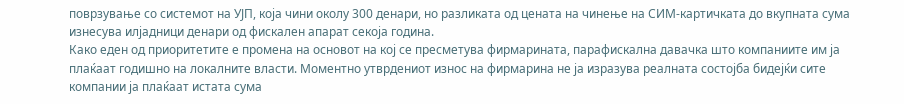поврзување со системот на УЈП, која чини околу 300 денари, но разликата од цената на чинење на СИМ-картичката до вкупната сума изнесува илјадници денари од фискален апарат секоја година.
Како еден од приоритетите е промена на основот на кој се пресметува фирмарината, парафискална давачка што компаниите им ја плаќаат годишно на локалните власти. Моментно утврдениот износ на фирмарина не ја изразува реалната состојба бидејќи сите компании ја плаќаат истата сума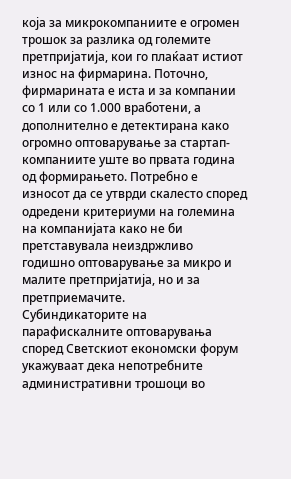која за микрокомпаниите е огромен трошок за разлика од големите претпријатија, кои го плаќаат истиот износ на фирмарина. Поточно, фирмарината е иста и за компании со 1 или со 1.000 вработени, а дополнително е детектирана како огромно оптоварување за стартап-компаниите уште во првата година од формирањето. Потребно е износот да се утврди скалесто според одредени критериуми на големина на компанијата како не би претставувала неиздржливо годишно оптоварување за микро и малите претпријатија, но и за претприемачите.
Субиндикаторите на парафискалните оптоварувања според Светскиот економски форум укажуваат дека непотребните административни трошоци во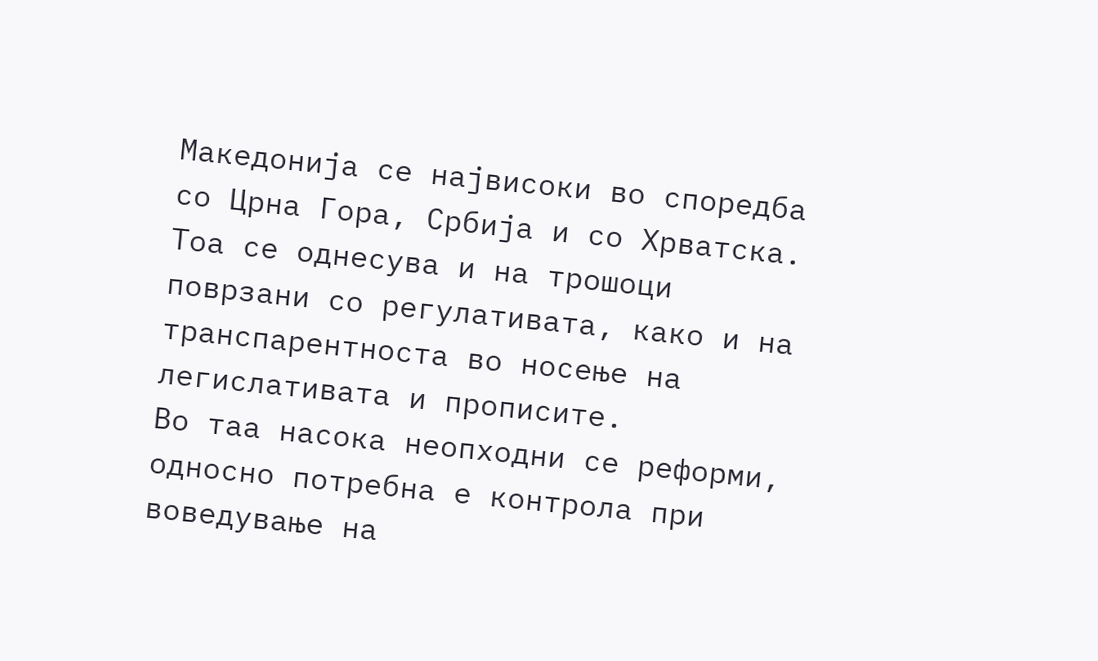Македонија се највисоки во споредба со Црна Гора, Србија и со Хрватска. Тоа се однесува и на трошоци поврзани со регулативата, како и на транспарентноста во носење на легислативата и прописите.
Во таа насока неопходни се реформи, односно потребна е контрола при воведување на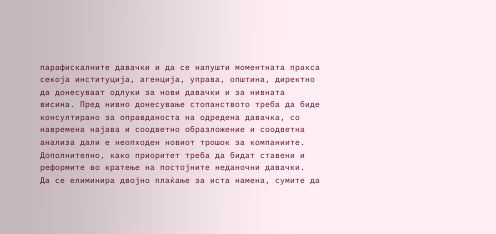парафискалните давачки и да се напушти моментната пракса секоја институција, агенција, управа, општина, директно да донесуваат одлуки за нови давачки и за нивната висина. Пред нивно донесување стопанството треба да биде консултирано за оправданоста на одредена давачка, со навремена најава и соодветно образложение и соодветна анализа дали е неопходен новиот трошок за компаниите. Дополнително, како приоритет треба да бидат ставени и реформите во кратење на постојните неданочни давачки.
Да се елиминира двојно плаќање за иста намена, сумите да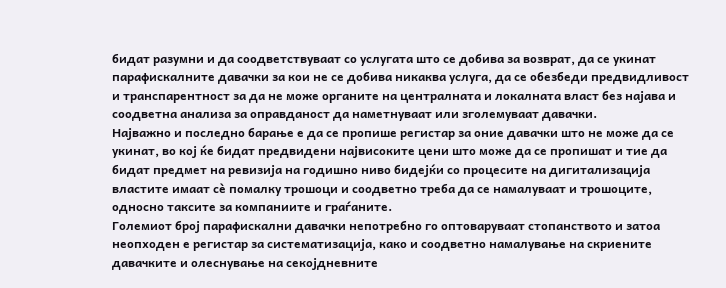бидат разумни и да соодветствуваат со услугата што се добива за возврат, да се укинат парафискалните давачки за кои не се добива никаква услуга, да се обезбеди предвидливост и транспарентност за да не може органите на централната и локалната власт без најава и соодветна анализа за оправданост да наметнуваат или зголемуваат давачки.
Најважно и последно барање е да се пропише регистар за оние давачки што не може да се укинат, во кој ќе бидат предвидени највисоките цени што може да се пропишат и тие да бидат предмет на ревизија на годишно ниво бидејќи со процесите на дигитализација властите имаат сè помалку трошоци и соодветно треба да се намалуваат и трошоците, односно таксите за компаниите и граѓаните.
Големиот број парафискални давачки непотребно го оптоваруваат стопанството и затоа неопходен е регистар за систематизација, како и соодветно намалување на скриените давачките и олеснување на секојдневните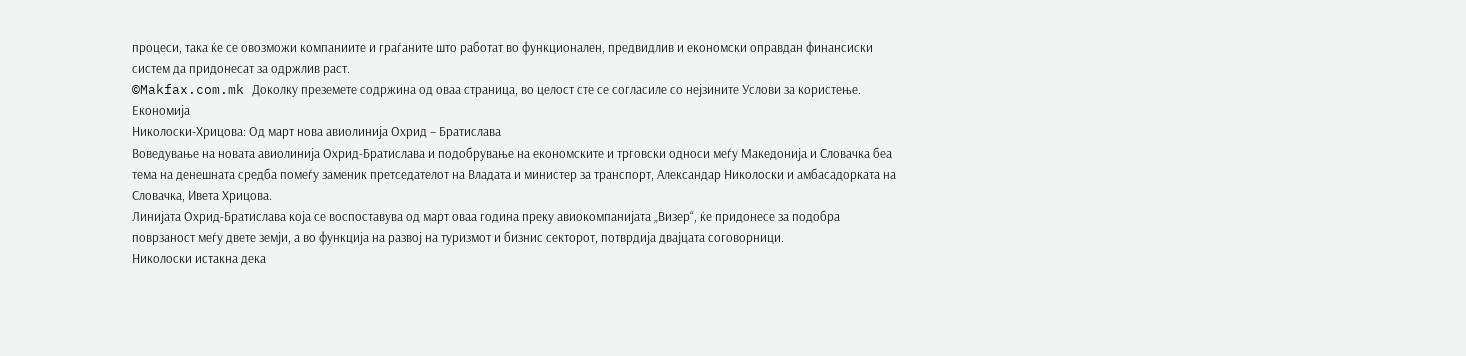процеси, така ќе се овозможи компаниите и граѓаните што работат во функционален, предвидлив и економски оправдан финансиски систем да придонесат за одржлив раст.
©Makfax.com.mk Доколку преземете содржина од оваа страница, во целост сте се согласиле со нејзините Услови за користење.
Економија
Николоски-Хрицова: Од март нова авиолинија Охрид – Братислава
Воведување на новата авиолинија Охрид-Братислава и подобрување на економските и трговски односи меѓу Македонија и Словачка беа тема на денешната средба помеѓу заменик претседателот на Владата и министер за транспорт, Александар Николоски и амбасадорката на Словачка, Ивета Хрицова.
Линијата Охрид-Братислава која се воспоставува од март оваа година преку авиокомпанијата „Визер“, ќе придонесе за подобра поврзаност меѓу двете земји, а во функција на развој на туризмот и бизнис секторот, потврдија двајцата соговорници.
Николоски истакна дека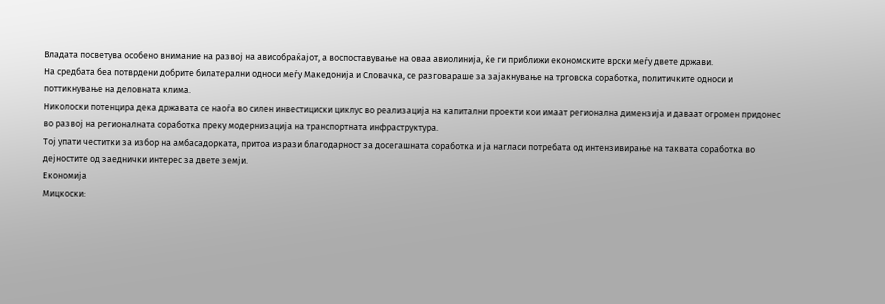Владата посветува особено внимание на развој на ависобраќајот, а воспоставување на оваа авиолинија, ќе ги приближи економските врски меѓу двете држави.
На средбата беа потврдени добрите билатерални односи меѓу Македонија и Словачка, се разговараше за зајакнување на трговска соработка, политичките односи и поттикнување на деловната клима.
Николоски потенцира дека државата се наоѓа во силен инвестициски циклус во реализација на капитални проекти кои имаат регионална димензија и даваат огромен придонес во развој на регионалната соработка преку модернизација на транспортната инфраструктура.
Тој упати честитки за избор на амбасадорката, притоа изрази благодарност за досегашната соработка и ја нагласи потребата од интензивирање на таквата соработка во дејностите од заеднички интерес за двете земји.
Економија
Мицкоски: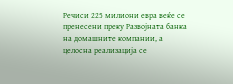Речиси 225 милиони евра веќе се пренесени преку Развојната банка на домашните компании, а целосна реализација се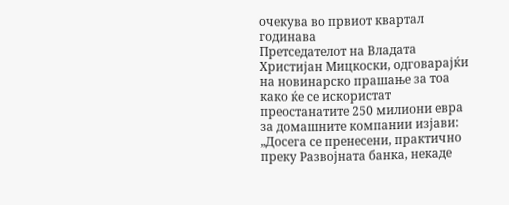очекува во првиот квартал годинава
Претседателот на Владата Христијан Мицкоски, одговарајќи на новинарско прашање за тоа како ќе се искористат преостанатите 250 милиони евра за домашните компании изјави:
„Досега се пренесени, практично преку Развојната банка, некаде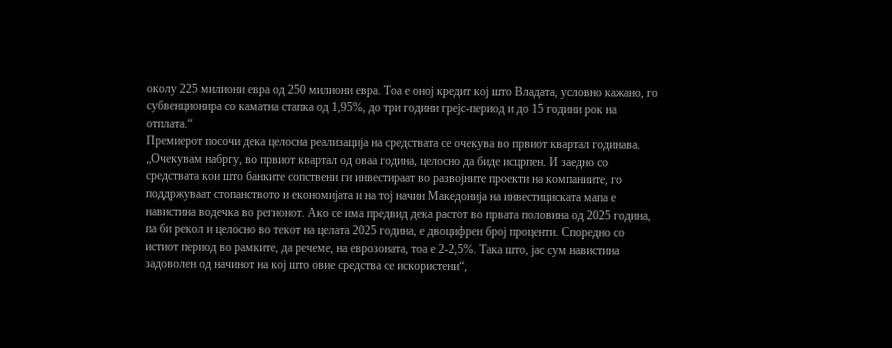околу 225 милиони евра од 250 милиони евра. Тоа е оној кредит кој што Владата, условно кажано, го субвенционира со каматна стапка од 1,95%, до три години грејс-период и до 15 години рок на отплата.“
Премиерот посочи дека целосна реализација на средствата се очекува во првиот квартал годинава.
„Очекувам набргу, во првиот квартал од оваа година, целосно да биде исцрпен. И заедно со средствата кои што банките сопствени ги инвестираат во развојните проекти на компаниите, го поддржуваат стопанството и економијата и на тој начин Македонија на инвестициската мапа е навистина водечка во регионот. Ако се има предвид дека растот во првата половина од 2025 година, па би рекол и целосно во текот на целата 2025 година, е двоцифрен број проценти. Споредно со истиот период во рамките, да речеме, на еврозоната, тоа е 2-2,5%. Така што, јас сум навистина задоволен од начинот на кој што овие средства се искористени“,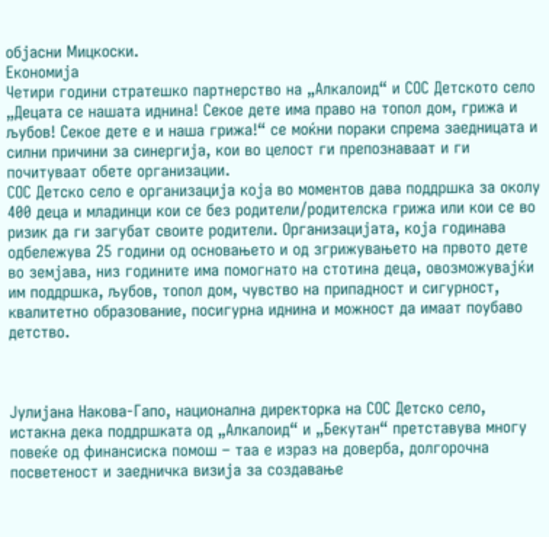објасни Мицкоски.
Економија
Четири години стратешко партнерство на „Алкалоид“ и СОС Детското село
„Децата се нашата иднина! Секое дете има право на топол дом, грижа и љубов! Секое дете е и наша грижа!“ се моќни пораки спрема заедницата и силни причини за синергија, кои во целост ги препознаваат и ги почитуваат обете организации.
СОС Детско село е организација која во моментов дава поддршка за околу 400 деца и младинци кои се без родители/родителска грижа или кои се во ризик да ги загубат своите родители. Организацијата, која годинава одбележува 25 години од основањето и од згрижувањето на првото дете во земјава, низ годините има помогнато на стотина деца, овозможувајќи им поддршка, љубов, топол дом, чувство на припадност и сигурност, квалитетно образование, посигурна иднина и можност да имаат поубаво детство.



Јулијана Накова-Гапо, национална директорка на СОС Детско село, истакна дека поддршката од „Алкалоид“ и „Бекутан“ претставува многу повеќе од финансиска помош – таа е израз на доверба, долгорочна посветеност и заедничка визија за создавање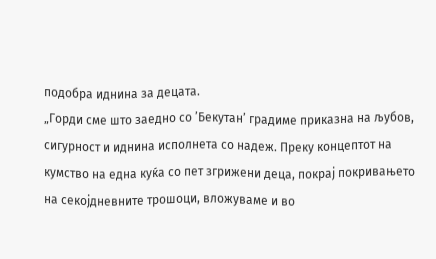подобра иднина за децата.
„Горди сме што заедно со ’Бекутан’ градиме приказна на љубов, сигурност и иднина исполнета со надеж. Преку концептот на кумство на една куќа со пет згрижени деца, покрај покривањето на секојдневните трошоци, вложуваме и во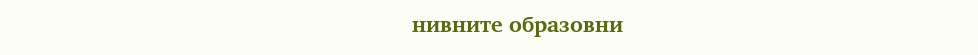нивните образовни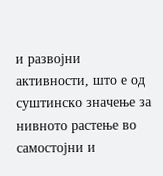и развојни активности, што е од суштинско значење за нивното растење во самостојни и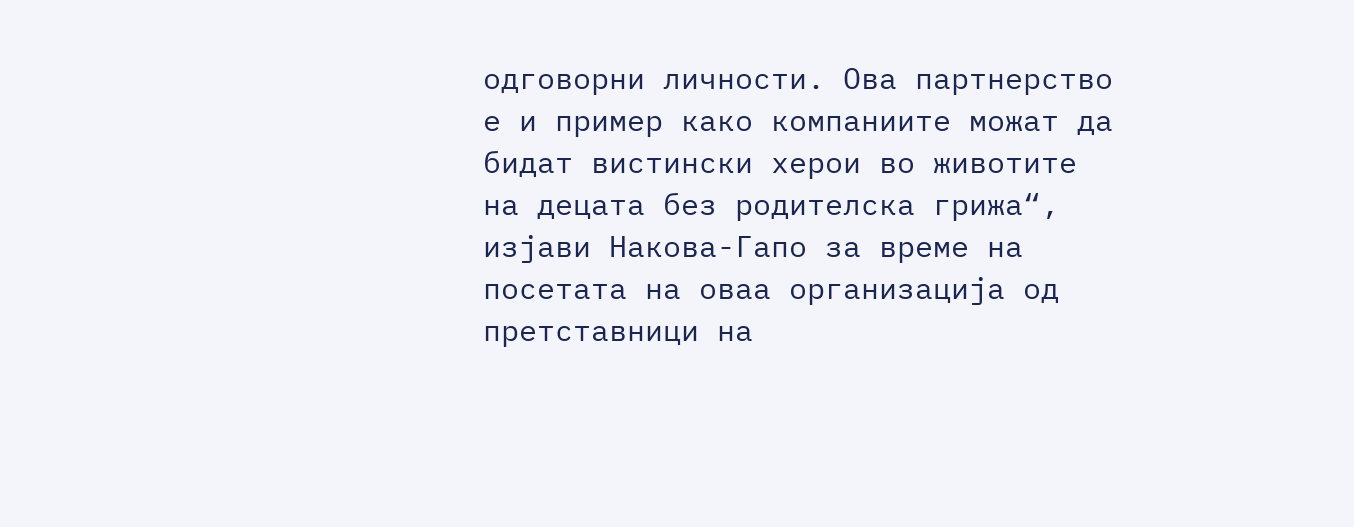одговорни личности. Ова партнерство е и пример како компаниите можат да бидат вистински херои во животите на децата без родителска грижа“, изјави Накова-Гапо за време на посетата на оваа организација од претставници на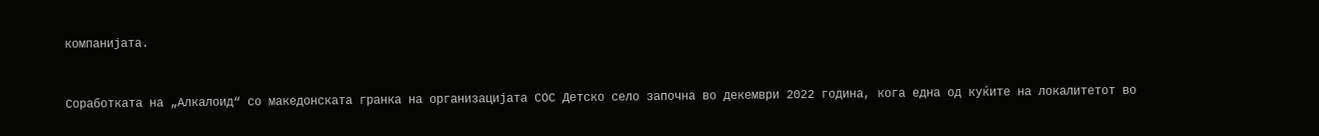компанијата.



Соработката на „Алкалоид“ со македонската гранка на организацијата СОС Детско село започна во декември 2022 година, кога една од куќите на локалитетот во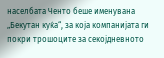населбата Ченто беше именувана „Бекутан куќа“, за која компанијата ги покри трошоците за секојдневното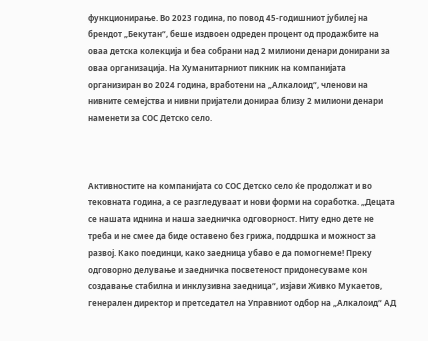функционирање. Во 2023 година, по повод 45-годишниот јубилеј на брендот „Бекутан“, беше издвоен одреден процент од продажбите на оваа детска колекција и беа собрани над 2 милиони денари донирани за оваа организација. На Хуманитарниот пикник на компанијата организиран во 2024 година, вработени на „Алкалоид“, членови на нивните семејства и нивни пријатели донираа близу 2 милиони денари наменети за СОС Детско село.



Активностите на компанијата со СОС Детско село ќе продолжат и во тековната година, а се разгледуваат и нови форми на соработка. „Децата се нашата иднина и наша заедничка одговорност. Ниту едно дете не треба и не смее да биде оставено без грижа, поддршка и можност за развој. Како поединци, како заедница убаво е да помогнеме! Преку одговорно делување и заедничка посветеност придонесуваме кон создавање стабилна и инклузивна заедница“, изјави Живко Мукаетов, генерален директор и претседател на Управниот одбор на „Алкалоид“ АД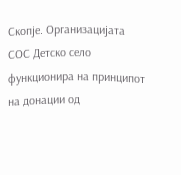Скопје. Организацијата СОС Детско село функционира на принципот на донации од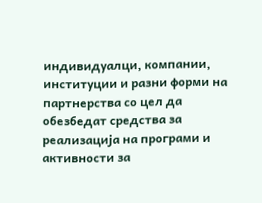индивидуалци, компании, институции и разни форми на партнерства со цел да обезбедат средства за реализација на програми и активности за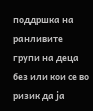поддршка на ранливите групи на деца без или кои се во ризик да ја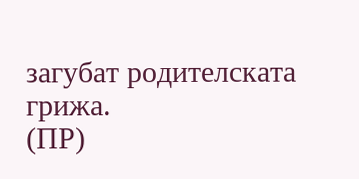загубат родителската грижа.
(ПР)